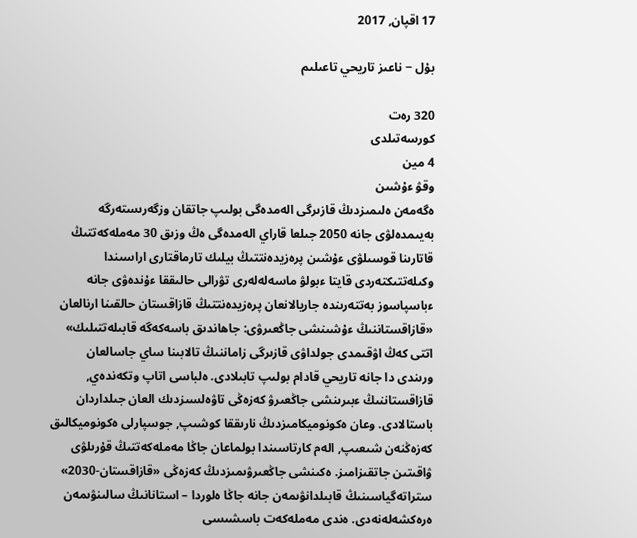17 اقپان, 2017

بۇل − ناعىز تاريحي تاعىلىم

320 رەت
كورسەتىلدى
4 مين
وقۋ ءۇشىن
ەگەمەن ەلىمىزدىڭ قازىرگى الەمدەگى بولىپ جاتقان وزگەرىستەرگە بەيىمدەلۋى جانە 2050 جىلعا قاراي الەمدەگى ەڭ وزىق 30 مەملەكەتتىڭ قاتارىنا قوسىلۋى ءۇشىن پرەزيدەنتتىڭ بيلىك تارماقتارى اراسىندا وكىلەتتىكتەردى قايتا ءبولۋ ماسەلەلەرى تۋرالى حالىققا ءۇندەۋى جانە ءباسپاسوز بەتتەرىندە جاريالانعان پرەزيدەنتتىڭ قازاقستان حالقىنا ارنالعان «قازاقستاننىڭ ءۇشىنشى جاڭعىرۋى: جاھاندىق باسەكەگە قابىلەتتىلىك» اتتى كەڭ اۋقىمدى جولداۋى قازىرگى زاماننىڭ تالابىنا ساي جاسالعان ورىندى دا جانە تاريحي قادام بولىپ تابىلادى. ەلباسى اتاپ وتكەندەي, قازاقستاننىڭ ءبىرىنشى جاڭعىرۋ كەزەڭى تاۋەلسىزدىك العان جىلداردان باستالادى. وعان ەكونوميكامىزدىڭ نارىققا كوشىپ, جوسپارلى ەكونوميكالىق كەزەڭنەن شىعىپ, الەم كارتاسىندا بولماعان جاڭا مەملەكەتتىڭ قۇرىلۋى ۋاقىتىن جاتقىزامىز. ەكىنشى جاڭعىرۋىمىزدىڭ كەزەڭى «قازاقستان-2030» ستراتەگياسىنىڭ قابىلدانۋىمەن جانە جاڭا ەلوردا – استانانىڭ سالىنۋىمەن ەرەكشەلەنەدى. ەندى مەملەكەت باسشىسى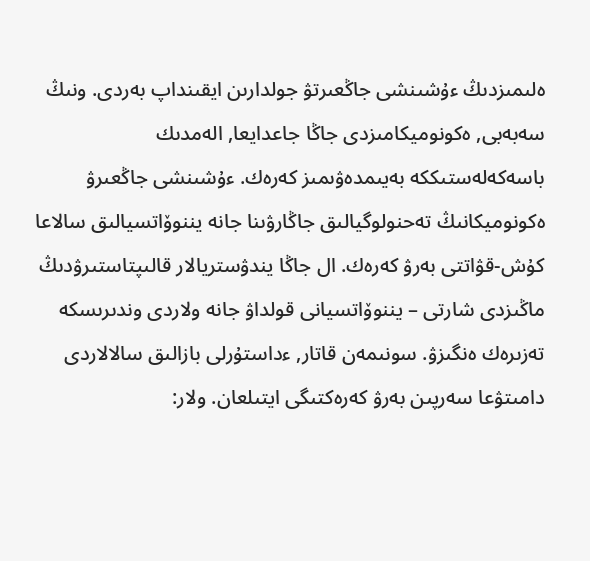ەلىمىزدىڭ ءۇشىنشى جاڭعىرتۋ جولدارىن ايقىنداپ بەردى. ونىڭ سەبەبى, ەكونوميكامىزدى جاڭا جاعدايعا, الەمدىك باسەكەلەستىككە بەيىمدەۋىمىز كەرەك. ءۇشىنشى جاڭعىرۋ ەكونوميكانىڭ تەحنولوگيالىق جاڭارۋىنا جانە يننوۆاتسيالىق سالاعا كۇش-قۋاتتى بەرۋ كەرەك. ال جاڭا يندۋستريالار قالىپتاستىرۋدىڭ ماڭىزدى شارتى – يننوۆاتسيانى قولداۋ جانە ولاردى وندىرىسكە تەزىرەك ەنگىزۋ. سونىمەن قاتار, ءداستۇرلى بازالىق سالالاردى دامىتۋعا سەرپىن بەرۋ كەرەكتىگى ايتىلعان. ولار: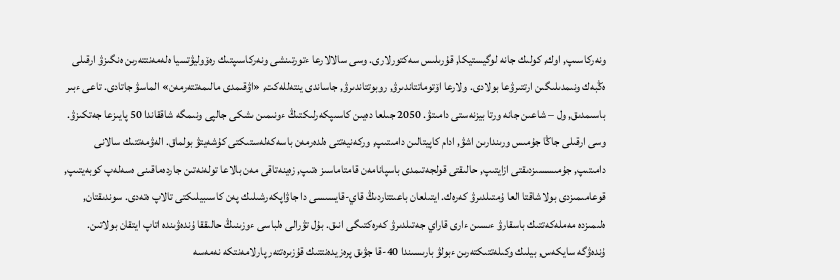ونەركاسىپ, اوك, كولىك جانە لوگيستيكا, قۇرىلىس سەكتورلارى. وسى سالالارعا ءتورتىنشى ونەركاسىپتىك رەۆوليۋتسيا ەلەمەنتتەرىن ەنگىزۋ ارقىلى ەڭبەك ونىمدىلىگىن ارتتىرۋعا بولادى. ولارعا اۆتوماتتاندىرۋ, روبوتتاندىرۋ, جاساندى ينتەللەكت, «اۋقىمدى مالىمەتتەرمەن» الماسۋ جاتادى. تاعى ءبىر باسىمدىق, ول – شاعىن جانە ورتا بيزنەستى دامىتۋ. 2050 جىلعا دەيىن كاسىپكەرلىكتىڭ ءونىمىن ىشكى جالپى ونىمگە شاققاندا 50 پايىزعا جەتكىزۋ. وسى ارقىلى جاڭا جۇمىس ورىندارىن اشۋ, ادام كاپيتالىن دامىتىپ, وركەنيەتتى ەلدەرمەن باسەكەلەستىكتى كۇشەيتۋ بولماق. الەۋمەتتىك سالانى دامىتىپ, جۇمىسسىزدىقتى ازايتىپ, حالىقتى قولجەتىمدى باسپانامەن قامتاماسىز ەتىپ, زەينەتاقى مەن بالاعا تولەنەتىن جاردەماقىنى ەسەلەپ كوبەيتىپ, قوعامىمىزدى بولاشاقتا العا ۇمتىلدىرۋ كەرەك. ايتىلعان باعىتتاردىڭ قاي-قايسىسى دا جاۋاپكەرشىلىك پەن كاسىبيلىكتى تالاپ ەتەدى. سوندىقتان, ەلىمىزدە مەملەكەتتىك باسقارۋ ءىسىن ءارى قاراي جەتىلدىرۋ كەرەكتىگى انىق. بۇل تۋرالى ەلباسى ءوزىنىڭ حالىققا ۇندەۋىندە اتاپ ايتقان بولاتىن. ۇندەۋگە سايكەس, بيلىك وكىلەتتىكتەرىن ءبولۋ بارىسىندا 40-قا جۋىق پرەزيدەنتتىك قۇزىرەتتەر پارلامەنتكە نەمەسە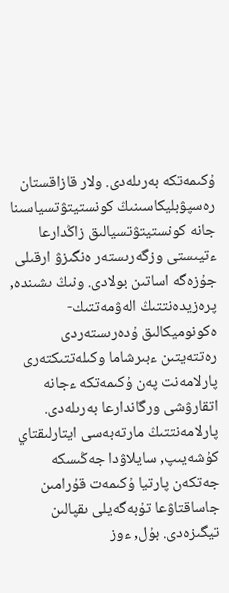ۇكىمەتكە بەرىلەدى. ولار قازاقستان رەسپۋبليكاسىنىڭ كونستيتۋتسياسىنا جانە كونستيتۋتسيالىق زاڭدارعا ءتيىستى وزگەرىستەر ەنگىزۋ ارقىلى جۇزەگە اساتىن بولادى. ونىڭ ىشىندە, پرەزيدەنتتىڭ الەۋمەتتىك-ەكونوميكالىق ۇدەرىستەردى رەتتەيتىن ءبىرشاما وكىلەتتىكتەرى پارلامەنت پەن ۇكىمەتكە ءجانە اتقارۋشى ورگاندارعا بەرىلەدى. پارلامەنتتىڭ مارتەبەسى ايتارلىقتاي كۇشەيىپ, سايلاۋدا جەڭىسكە جەتكەن پارتيا ۇكىمەت قۇرامىن جاساقتاۋعا تۇبەگەيلى ىقپالىن تيگىزەدى. بۇل, ءوز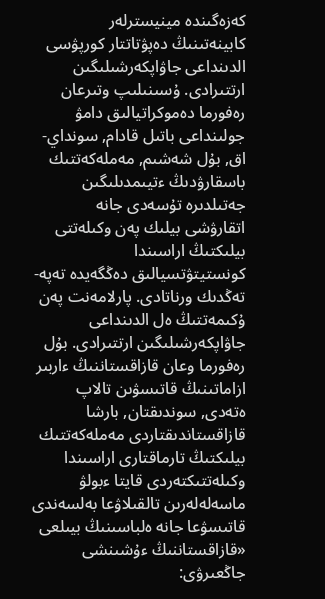كەزەگىندە مينيسترلەر كابينەتىنىڭ دەپۋتاتتار كورپۋسى الدىنداعى جاۋاپكەرشىلىگىن ارتتىرادى. ۇسىنىلىپ وتىرعان رەفورما دەموكراتيالىق دامۋ جولىنداعى باتىل قادام, سونداي-اق, بۇل شەشىم, مەملەكەتتىك باسقارۋدىڭ ءتيىمدىلىگىن جەتىلدىرە تۇسەدى جانە اتقارۋشى بيلىك پەن وكىلەتتى بيلىكتىڭ اراسىندا كونستيتۋتسيالىق دەڭگەيدە تەپە-تەڭدىك ورناتادى. پارلامەنت پەن ۇكىمەتتىڭ ەل الدىنداعى جاۋاپكەرشىلىگىن ارتتىرادى. بۇل رەفورما وعان قازاقستاننىڭ ءاربىر ازاماتىنىڭ قاتىسۋىن تالاپ ەتەدى, سوندىقتان, بارشا قازاقستاندىقتاردى مەملەكەتتىك بيلىكتىڭ تارماقتارى اراسىندا وكىلەتتىكتەردى قايتا ءبولۋ ماسەلەلەرىن تالقىلاۋعا بەلسەندى قاتىسۋعا جانە ەلباسىنىڭ بيىلعى «قازاقستاننىڭ ءۇشىنشى جاڭعىرۋى: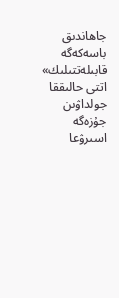جاھاندىق باسەكەگە قابىلەتتىلىك» اتتى حالىققا جولداۋىن جۇزەگە اسىرۋعا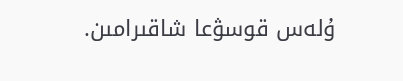ۇلەس قوسۋعا شاقىرامىن.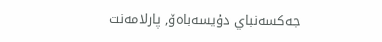جەكسەنباي دۇيسەباەۆ, پارلامەنت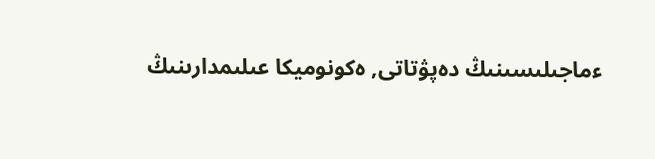ءماجىلىسىنىڭ دەپۋتاتى, ەكونوميكا عىلىمدارىنىڭ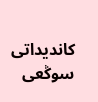كانديداتى
سوڭعى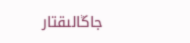جاڭالىقتار